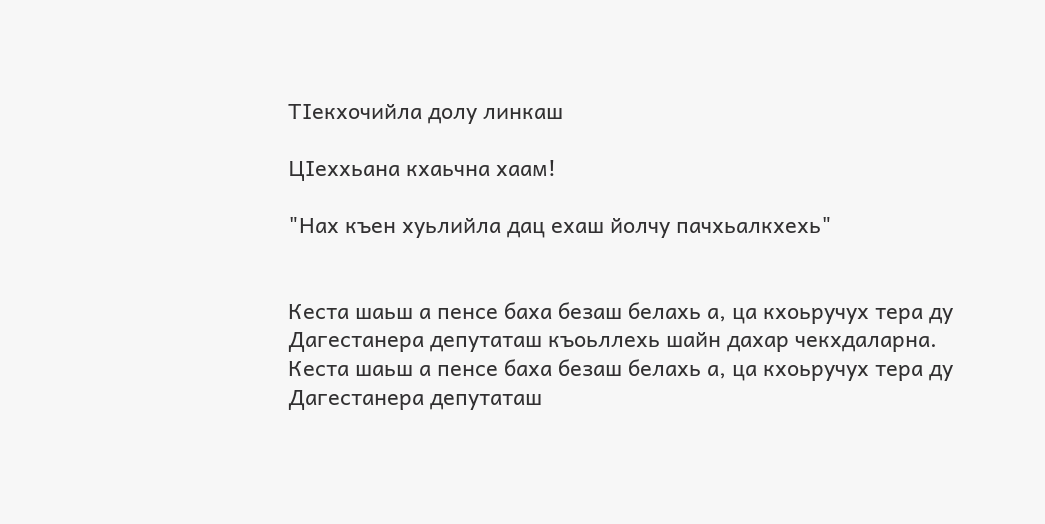ТIекхочийла долу линкаш

ЦIеххьана кхаьчна хаам!

"Нах къен хуьлийла дац ехаш йолчу пачхьалкхехь"


Кеста шаьш а пенсе баха безаш белахь а, ца кхоьручух тера ду Дагестанера депутаташ къоьллехь шайн дахар чекхдаларна.
Кеста шаьш а пенсе баха безаш белахь а, ца кхоьручух тера ду Дагестанера депутаташ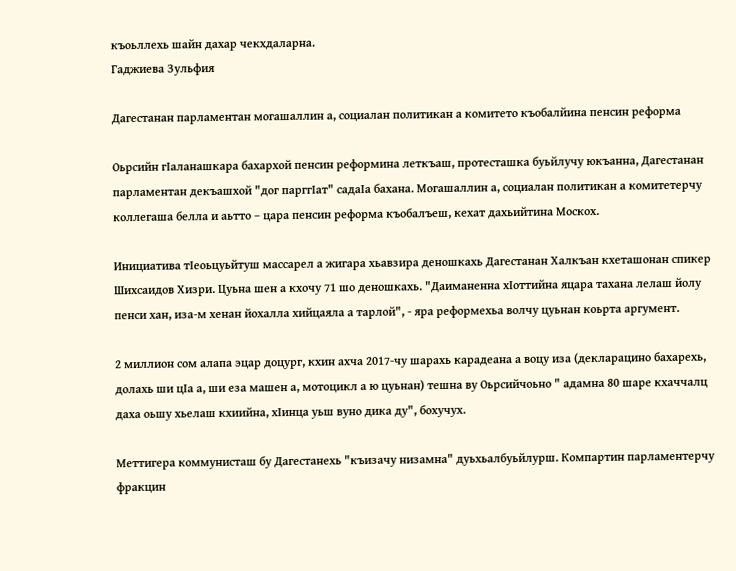къоьллехь шайн дахар чекхдаларна.
Гаджиева Зульфия

Дагестанан парламентан могашаллин а, социалан политикан а комитето къобалйина пенсин реформа

Оьрсийн гIаланашкара бахархой пенсин реформина леткъаш, протесташка буьйлучу юкъанна, Дагестанан парламентан декъашхой "дог парггIат" садаIа бахана. Могашаллин а, социалан политикан а комитетерчу коллегаша белла и аьтто – цара пенсин реформа къобалъеш, кехат дахьийтина Москох.

Инициатива тIеоьцуьйтуш массарел а жигара хьавзира деношкахь Дагестанан Халкъан кхеташонан спикер Шихсаидов Хизри. Цуьна шен а кхочу 71 шо деношкахь. "Даиманенна хIоттийна яцара тахана лелаш йолу пенси хан, иза-м хенан йохалла хийцаяла а тарлой", - яра реформехьа волчу цуьнан коьрта аргумент.

2 миллион сом алапа эцар доцург, кхин ахча 2017-чу шарахь карадеана а воцу иза (декларацино бахарехь, долахь ши цIа а, ши еза машен а, мотоцикл а ю цуьнан) тешна ву Оьрсийчоьно " адамна 80 шаре кхаччалц даха оьшу хьелаш кхиийна, хIинца уьш вуно дика ду", бохучух.

Меттигера коммунисташ бу Дагестанехь "къизачу низамна" дуьхьалбуьйлурш. Компартин парламентерчу фракцин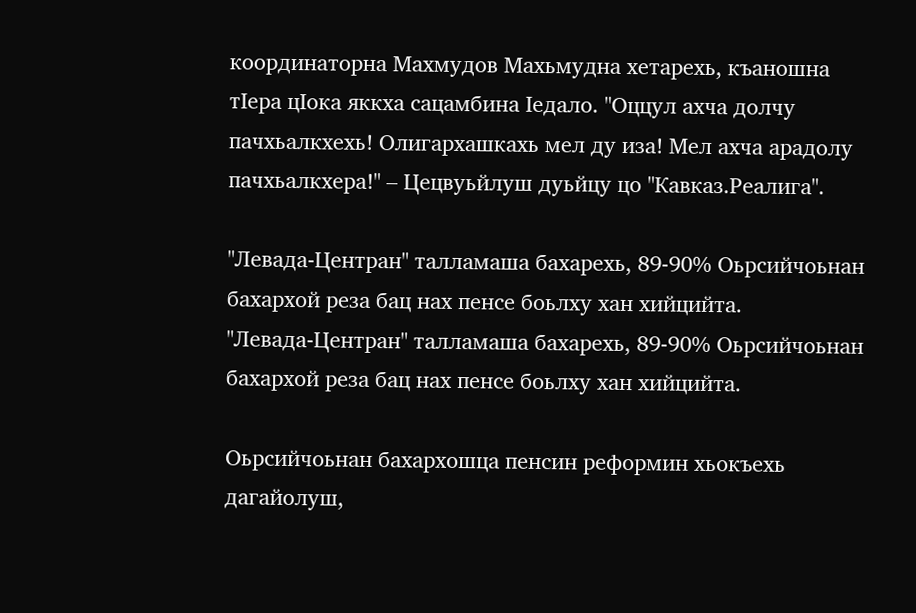координаторна Махмудов Махьмудна хетарехь, къаношна тIера цIока яккха сацамбина Iедало. "Оццул ахча долчу пачхьалкхехь! Олигархашкахь мел ду иза! Мел ахча арадолу пачхьалкхера!" – Цецвуьйлуш дуьйцу цо "Кавказ.Реалига".

"Левада-Центран" талламаша бахарехь, 89-90% Оьрсийчоьнан бахархой реза бац нах пенсе боьлху хан хийцийта.
"Левада-Центран" талламаша бахарехь, 89-90% Оьрсийчоьнан бахархой реза бац нах пенсе боьлху хан хийцийта.

Оьрсийчоьнан бахархошца пенсин реформин хьокъехь дагайолуш,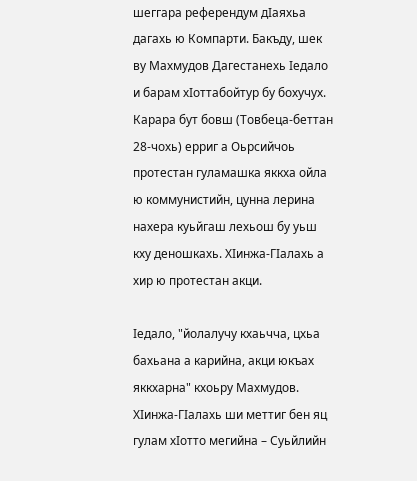шеггара референдум дIаяхьа дагахь ю Компарти. Бакъду, шек ву Махмудов Дагестанехь Iедало и барам хIоттабойтур бу бохучух. Карара бут бовш (Товбеца-беттан 28-чохь) ерриг а Оьрсийчоь протестан гуламашка яккха ойла ю коммунистийн, цунна лерина нахера куьйгаш лехьош бу уьш кху деношкахь. ХIинжа-ГIалахь а хир ю протестан акци.

Iедало, "йолалучу кхаьчча, цхьа бахьана а карийна, акци юкъах яккхарна" кхоьру Махмудов. ХIинжа-ГIалахь ши меттиг бен яц гулам хIотто мегийна – Суьйлийн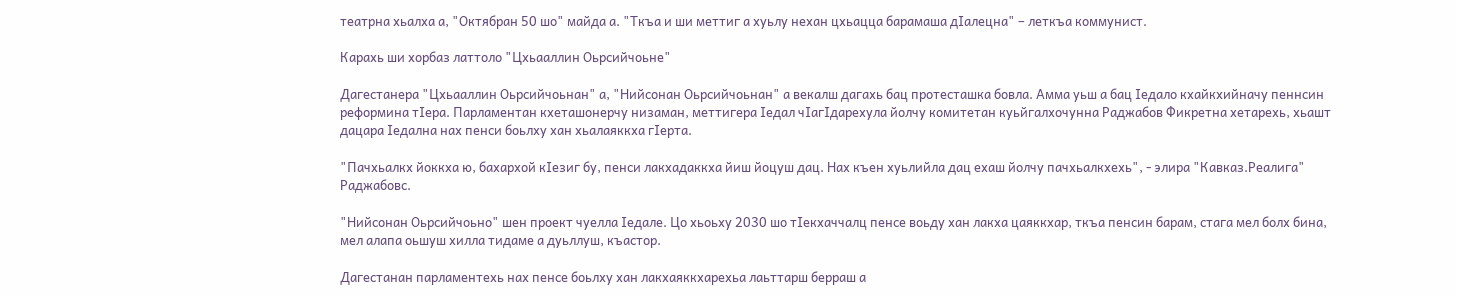театрна хьалха а, "Октябран 50 шо" майда а. "Ткъа и ши меттиг а хуьлу нехан цхьацца барамаша дIалецна" – леткъа коммунист.

Карахь ши хорбаз латтоло "Цхьааллин Оьрсийчоьне"

Дагестанера "Цхьааллин Оьрсийчоьнан" а, "Нийсонан Оьрсийчоьнан" а векалш дагахь бац протесташка бовла. Амма уьш а бац Iедало кхайкхийначу пеннсин реформина тIера. Парламентан кхеташонерчу низаман, меттигера Iедал чIагIдарехула йолчу комитетан куьйгалхочунна Раджабов Фикретна хетарехь, хьашт дацара Iедална нах пенси боьлху хан хьалаяккха гIерта.

"Пачхьалкх йоккха ю, бахархой кIезиг бу, пенси лакхадаккха йиш йоцуш дац. Нах къен хуьлийла дац ехаш йолчу пачхьалкхехь", - элира "Кавказ.Реалига" Раджабовс.

"Нийсонан Оьрсийчоьно" шен проект чуелла Iедале. Цо хьоьху 2030 шо тIекхаччалц пенсе воьду хан лакха цаяккхар, ткъа пенсин барам, стага мел болх бина, мел алапа оьшуш хилла тидаме а дуьллуш, къастор.

Дагестанан парламентехь нах пенсе боьлху хан лакхаяккхарехьа лаьттарш берраш а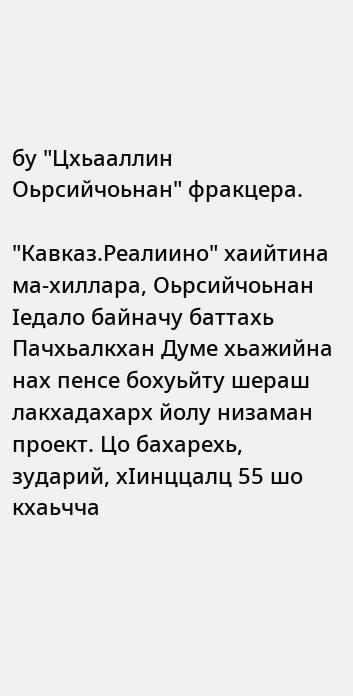бу "Цхьааллин Оьрсийчоьнан" фракцера.

"Кавказ.Реалиино" хаийтина ма-хиллара, Оьрсийчоьнан Iедало байначу баттахь Пачхьалкхан Думе хьажийна нах пенсе бохуьйту шераш лакхадахарх йолу низаман проект. Цо бахарехь, зударий, хIинццалц 55 шо кхаьчча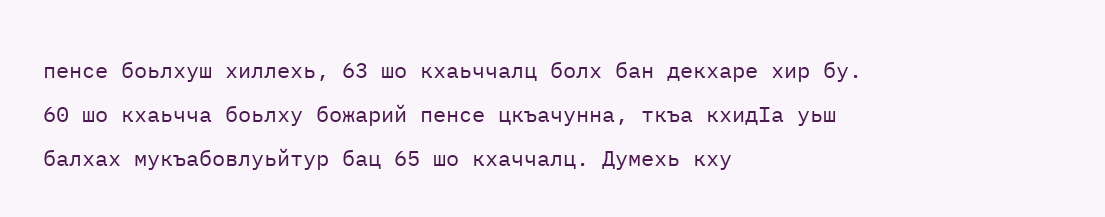пенсе боьлхуш хиллехь, 63 шо кхаьччалц болх бан декхаре хир бу. 60 шо кхаьчча боьлху божарий пенсе цкъачунна, ткъа кхидIа уьш балхах мукъабовлуьйтур бац 65 шо кхаччалц. Думехь кху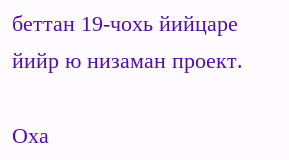беттан 19-чохь йийцаре йийр ю низаман проект.

Оха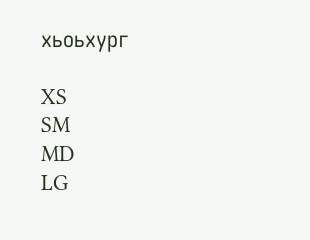хьоьхург

XS
SM
MD
LG